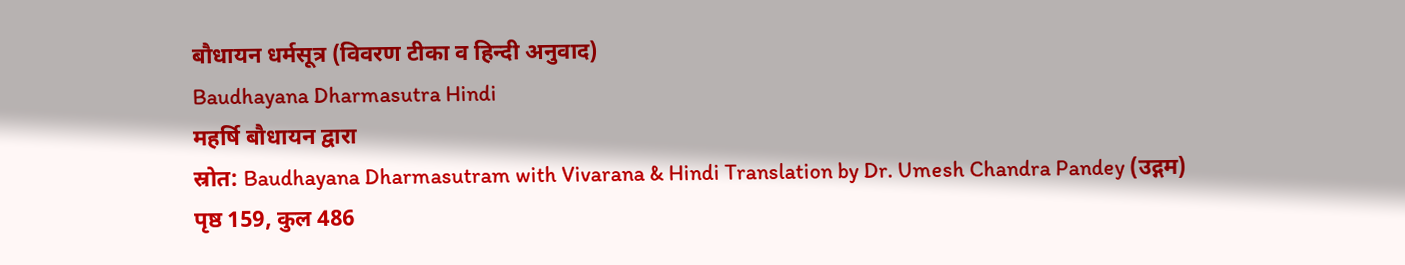बौधायन धर्मसूत्र (विवरण टीका व हिन्दी अनुवाद)
Baudhayana Dharmasutra Hindi
महर्षि बौधायन द्वारा
स्रोत: Baudhayana Dharmasutram with Vivarana & Hindi Translation by Dr. Umesh Chandra Pandey (उद्गम)
पृष्ठ 159, कुल 486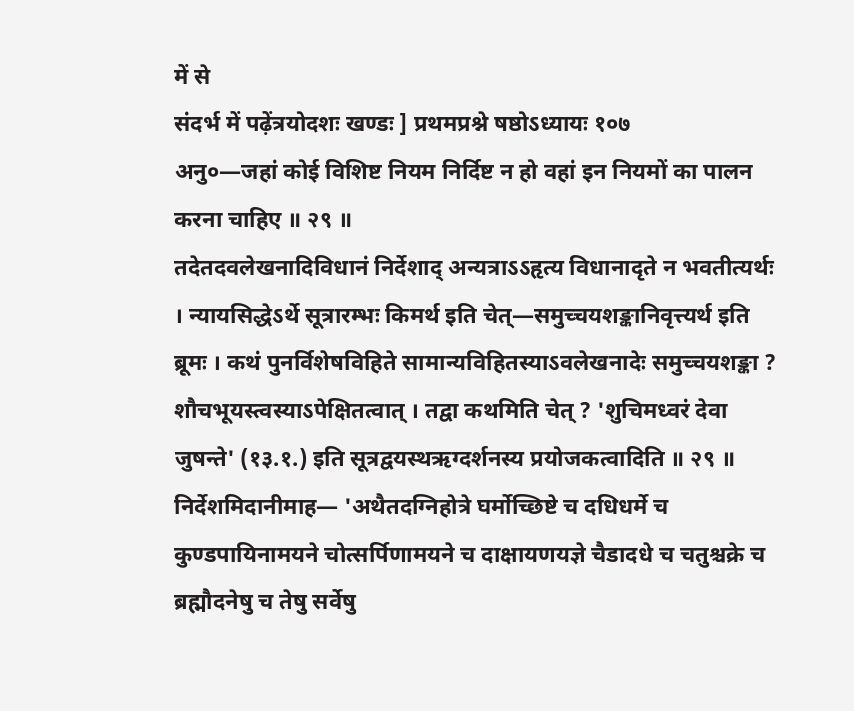में से
संदर्भ में पढ़ेंत्रयोदशः खण्डः ] प्रथमप्रश्ने षष्ठोऽध्यायः १०७
अनु०—जहां कोई विशिष्ट नियम निर्दिष्ट न हो वहां इन नियमों का पालन करना चाहिए ॥ २९ ॥
तदेतदवलेखनादिविधानं निर्देशाद् अन्यत्राऽऽहृत्य विधानादृते न भवतीत्यर्थः । न्यायसिद्धेऽर्थे सूत्रारम्भः किमर्थ इति चेत्—समुच्चयशङ्कानिवृत्त्यर्थ इति ब्रूमः । कथं पुनर्विशेषविहिते सामान्यविहितस्याऽवलेखनादेः समुच्चयशङ्का ? शौचभूयस्त्वस्याऽपेक्षितत्वात् । तद्वा कथमिति चेत् ? 'शुचिमध्वरं देवा जुषन्ते' (१३.१.) इति सूत्रद्वयस्थऋग्दर्शनस्य प्रयोजकत्वादिति ॥ २९ ॥
निर्देशमिदानीमाह— 'अथैतदग्निहोत्रे घर्मोच्छिष्टे च दधिधर्मे च कुण्डपायिनामयने चोत्सर्पिणामयने च दाक्षायणयज्ञे चैडादधे च चतुश्चक्रे च ब्रह्मौदनेषु च तेषु सर्वेषु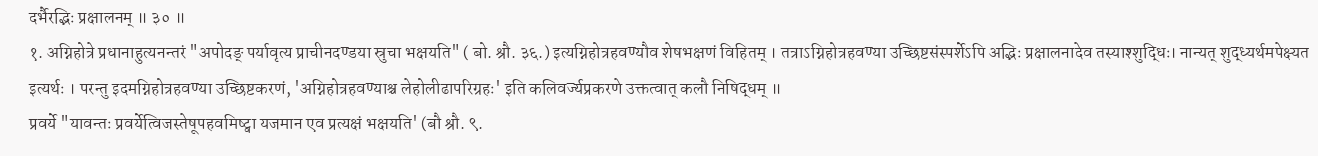दर्भैरद्भिः प्रक्षालनम् ॥ ३० ॥
१. अग्निहोत्रे प्रधानाहुत्यनन्तरं "अपोदङ् पर्यावृत्य प्राचीनदण्डया स्रुचा भक्षयति" ( बो. श्रौ. ३६.) इत्यग्निहोत्रहवण्यौव शेषभक्षणं विहितम् । तत्राऽग्निहोत्रहवण्या उच्छिष्टसंस्पर्शेऽपि अद्भिः प्रक्षालनादेव तस्याश्शुद्धिः। नान्यत् शुद्ध्यर्थमपेक्ष्यत इत्यर्थः । परन्तु इदमग्निहोत्रहवण्या उच्छिष्टकरणं, 'अग्निहोत्रहवण्याश्च लेहोलीढापरिग्रहः' इति कलिवर्ज्यप्रकरणे उक्तत्वात् कलौ निषिद्धम् ॥
प्रवर्ये "यावन्तः प्रवर्येत्विजस्तेषूपहवमिष्ट्वा यजमान एव प्रत्यक्षं भक्षयति' (बौ श्रौ. ९.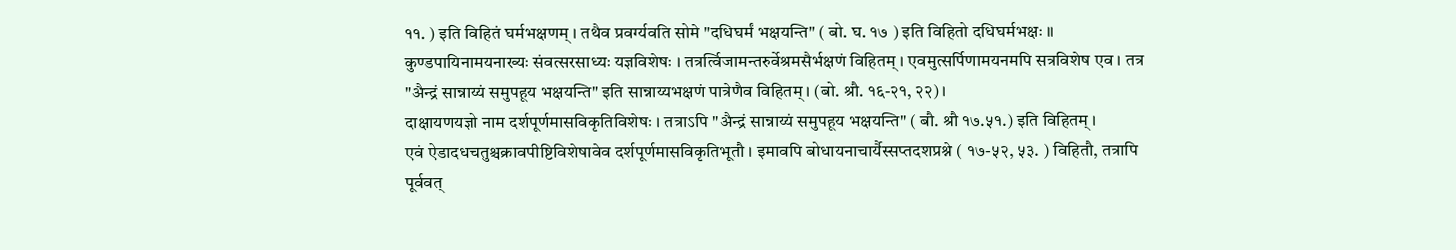११. ) इति विहितं घर्मभक्षणम् । तथैव प्रवर्ग्यवति सोमे "दधिघर्मं भक्षयन्ति" ( बो. घ. १७ ) इति विहितो दधिघर्मभक्षः ॥
कुण्डपायिनामयनाख्यः संवत्सरसाध्यः यज्ञविशेषः । तत्रर्त्विजामन्तरुर्वेश्रमसैर्भक्षणं विहितम् । एवमुत्सर्पिणामयनमपि सत्रविशेष एव । तत्र "अैन्द्रं सान्नाय्यं समुपहूय भक्षयन्ति" इति सान्नाय्यभक्षणं पात्रेणैव विहितम् । (बो. श्रौ. १६-२१, २२) ।
दाक्षायणयज्ञो नाम दर्शपूर्णमासविकृतिविशेषः । तत्राऽपि "अैन्द्रं सान्नाय्यं समुपहूय भक्षयन्ति" ( बौ. श्रौ १७.५१.) इति विहितम् ।
एवं ऐडादधचतुश्चक्रावपीष्टिविशेषावेव दर्शपूर्णमासविकृतिभूतौ । इमावपि बोधायनाचार्यैस्सप्तदशप्रश्ने ( १७-५२, ५३. ) विहितौ, तत्रापि पूर्ववत्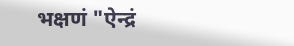भक्षणं "ऐन्द्रं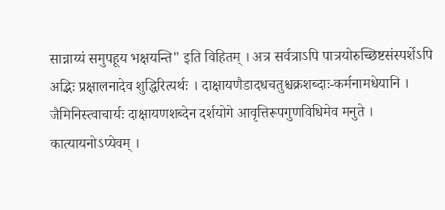सान्नाय्यं समुपहूय भक्षयन्ति" इति विहितम् । अत्र सर्वत्राऽपि पात्रयोरुच्छिष्टसंस्पर्शेऽपि अद्भिः प्रक्षालनादेव शुद्धिरित्यर्थः । दाक्षायणैडादधचतुश्चक्रशब्दाः-कर्मनामधेयानि । जैमिनिस्त्वाचार्यः दाक्षायणशब्देन दर्शयोगे आवृत्तिरूपगुणविधिमेव मनुते । कात्यायनोऽप्येवम् ।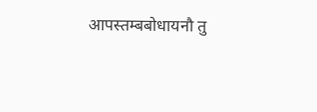आपस्तम्बबोधायनौ तु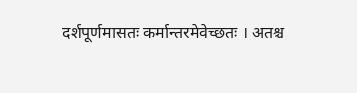दर्शपूर्णमासतः कर्मान्तरमेवेच्छतः । अतश्च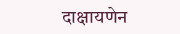दाक्षायणेन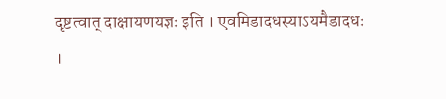दृष्टत्वात् दाक्षायणयज्ञः इति । एवमिडादधस्याऽयमैडादधः ।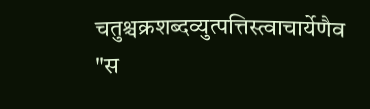चतुश्चक्रशब्दव्युत्पत्तिस्त्वाचार्येणैव "स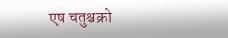एष चतुश्चक्रो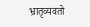भ्रातृव्यवतो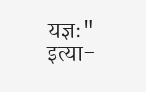यज्ञः" इत्या-